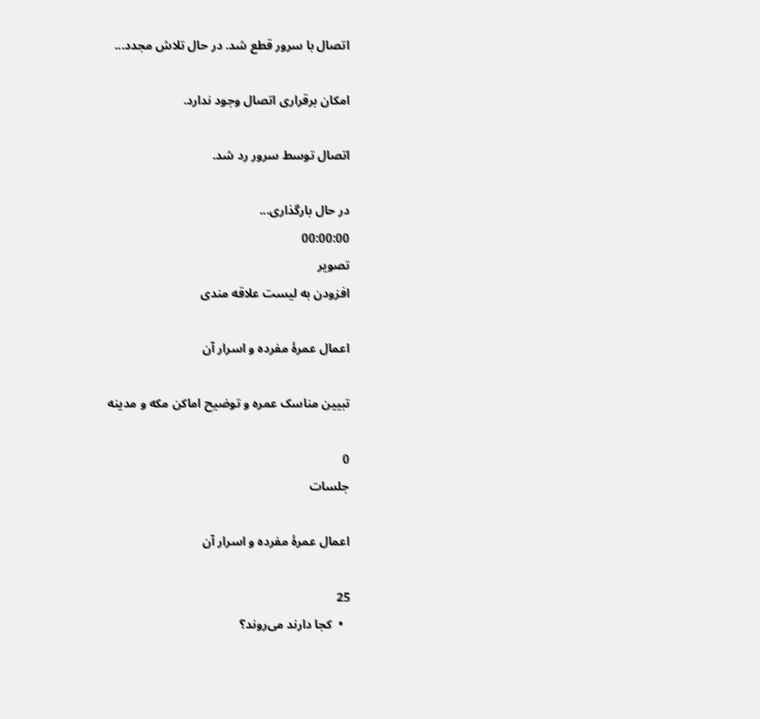اتصال با سرور قطع شد. در حال تلاش مجدد...

امکان برقراری اتصال وجود ندارد.

اتصال توسط سرور رد شد.

در حال بارگذاری...
00:00:00
تصویر
افزودن به لیست علاقه مندی

اعمال عمرۀ مفرده و اسرار آن

تبیین مناسک عمره و توضیح اماکن مکه و مدینه

0
جلسات

اعمال عمرۀ مفرده و اسرار آن

25
  •  کجا دارند می‌روند؟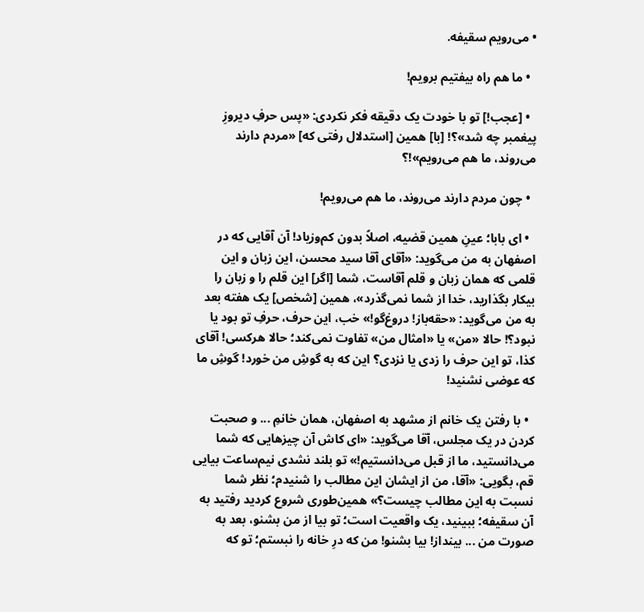• می‌رویم سقیفه.

  • ما هم راه بیفتیم برویم!

  • [عجب!] تو با خودت یک دقیقه فکر نکردی: «پس حرفِ دیروزِ پیغمبر چه شد»؟! [با] همین [استدلال رفتی که] «مردم دارند می‌روند، ما هم می‌رویم»!؟

  • چون مردم دارند می‌روند، ما هم می‌رویم!

  • ای بابا؛ عینِ همین قضیه، اصلاً بدون کم‌وزیاد! آن آقایی که در اصفهان به من می‌گوید: «آقای آقا سید محسن، این زبان و این قلمی ‌که همان زبان و قلم آقاست، شما [اگر] این قلم را و زبان را بیکار بگذارید، خدا از شما نمی‌گذرد»، همین [شخص] یک هفته بعد به من می‌گوید: «حقه‌باز! دروغ‌گو!» خب، این حرف، حرفِ تو بود یا نبود؟! حالا «من» یا «امثال من» تفاوت نمی‌کند؛ حالا هرکسی! آقای کذا، تو این حرف را زدی یا نزدی؟ این که به گوشِ من خورد! گوشِ ما که عوضی نشنید!

  • با رفتن یک خانم از مشهد به اصفهان، همان خانمِ ... و صحبت کردن در یک مجلس، آقا می‌گوید: «ای‌ کاش آن چیزهایی که شما می‌دانستید، ما از قبل می‌دانستیم!» تو بلند نشدی نیم‌ساعت بیایی قم، بگویی: «آقا، من از ایشان این مطالب را شنیدم؛ نظر شما نسبت به این مطالب چیست؟» همین‌طوری شروع کردید رفتید به آن سقیفه؛ ببینید، یک واقعیت است؛ تو بیا از من بشنو، بعد به صورت من ... بینداز! بیا بشنو! من که درِ خانه را نبستم؛ تو که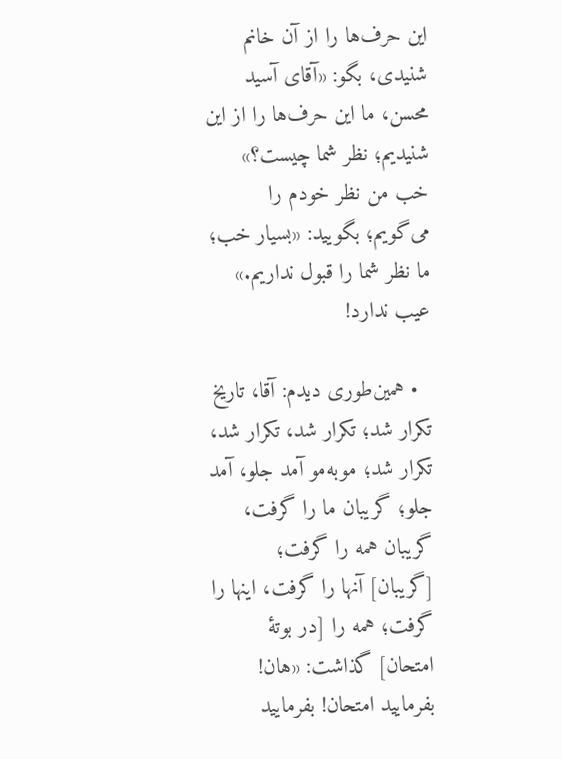این حرف‌ها را از آن خانم شنیدی، بگو: «آقای آسید محسن، ما این حرف‌ها را از این شنیدیم؛ نظر شما چیست؟» خب من نظر خودم را می‌گویم؛ بگویید: «بسیار خب؛ ما نظر شما را قبول نداریم.» عیب ندارد!

  • همین‌طوری دیدم: آقا، تاریخ تکرار شد؛ تکرار شد، تکرار شد، تکرار شد؛ مو‌به‌مو آمد جلو، آمد جلو؛ گریبان ما را گرفت، گریبان همه را گرفت؛ [گریبان] آنها را گرفت، اینها را گرفت؛ همه را [در بوتۀ امتحان] گذاشت: «هان! بفرمایید امتحان! بفرمایید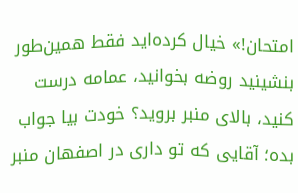امتحان!» خیال کرده‌اید فقط همین‌طور بنشینید روضه بخوانید، عمامه درست کنید، بالای منبر بروید؟ خودت بیا جواب بده؛ آقایی که تو داری در اصفهان منبر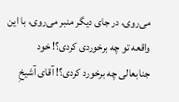می‌روی، در جای دیگر منبر می‌روی، با این واقعه تو چه برخوردی کردی؟! خود جنابعالی چه برخورد کردی؟! آقای آشیخِ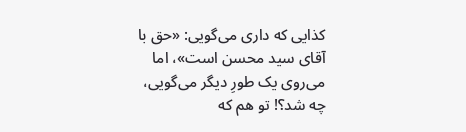کذایی که داری می‌گویی: «حق با آقای سید محسن است»، اما می‌روی یک طورِ دیگر می‌گویی، چه شد؟! تو هم که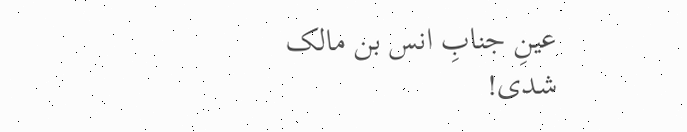عینِ جنابِ انس بن مالک شدی!